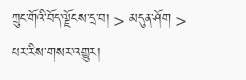ཀྲུང་གོའི་བོད་ལྗོངས་དྲ་བ། > མདུན་ཤོག > པར་རིས་གསར་འགྱུར།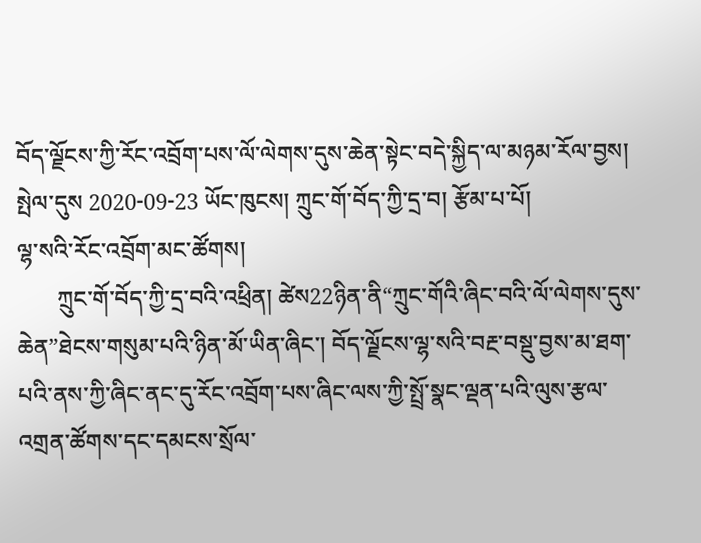བོད་ལྗོངས་ཀྱི་རོང་འབྲོག་པས་ལོ་ལེགས་དུས་ཆེན་སྟེང་བདེ་སྐྱིད་ལ་མཉམ་རོལ་བྱས།
སྤེལ་དུས 2020-09-23 ཡོང་ཁུངས། ཀྲུང་གོ་བོད་ཀྱི་དྲ་བ། རྩོམ་པ་པོ།
ལྷ་སའི་རོང་འབྲོག་མང་ཚོགས།
       ཀྲུང་གོ་བོད་ཀྱི་དྲ་བའི་འཕྲིན། ཚེས22ཉིན་ནི“ཀྲུང་གོའི་ཞིང་བའི་ལོ་ལེགས་དུས་ཆེན”ཐེངས་གསུམ་པའི་ཉིན་མོ་ཡིན་ཞིང་། བོད་ལྗོངས་ལྷ་སའི་བརྔ་བསྡུ་བྱས་མ་ཐག་པའི་ནས་ཀྱི་ཞིང་ནང་དུ་རོང་འབྲོག་པས་ཞིང་ལས་ཀྱི་སྤྲོ་སྣང་ལྡན་པའི་ལུས་རྩལ་འགྲན་ཚོགས་དང་དམངས་སྲོལ་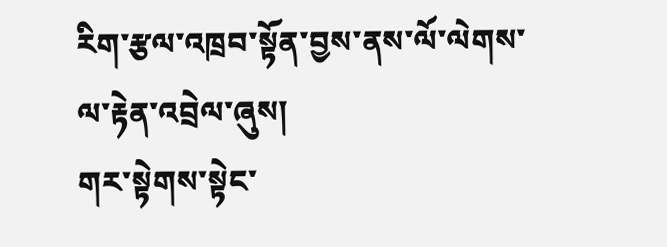རིག་རྩལ་འཁྲབ་སྟོན་བྱས་ནས་ལོ་ལེགས་ལ་རྟེན་འབྲེལ་ཞུས།
གར་སྟེགས་སྟེང་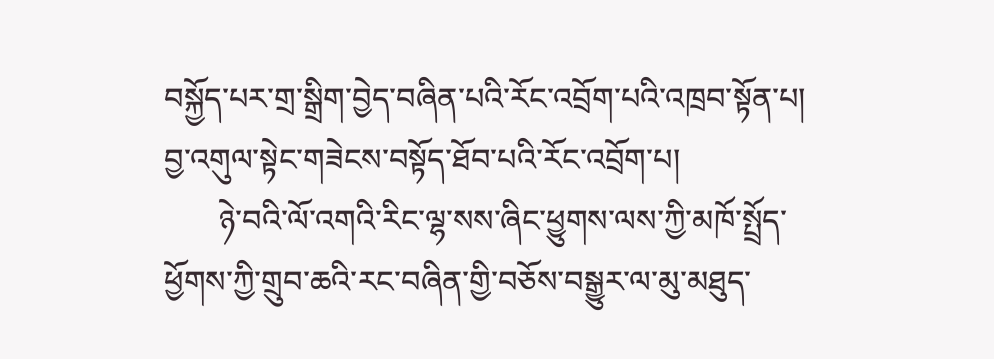བསྐྱོད་པར་གྲ་སྒྲིག་བྱེད་བཞིན་པའི་རོང་འབྲོག་པའི་འཁྲབ་སྟོན་པ།
བྱ་འགུལ་སྟེང་གཟེངས་བསྟོད་ཐོབ་པའི་རོང་འབྲོག་པ།
       ཉེ་བའི་ལོ་འགའི་རིང་ལྷ་སས་ཞིང་ཕྱུགས་ལས་ཀྱི་མཁོ་སྤྲོད་ཕྱོགས་ཀྱི་གྲུབ་ཆའི་རང་བཞིན་གྱི་བཅོས་བསྒྱུར་ལ་མུ་མཐུད་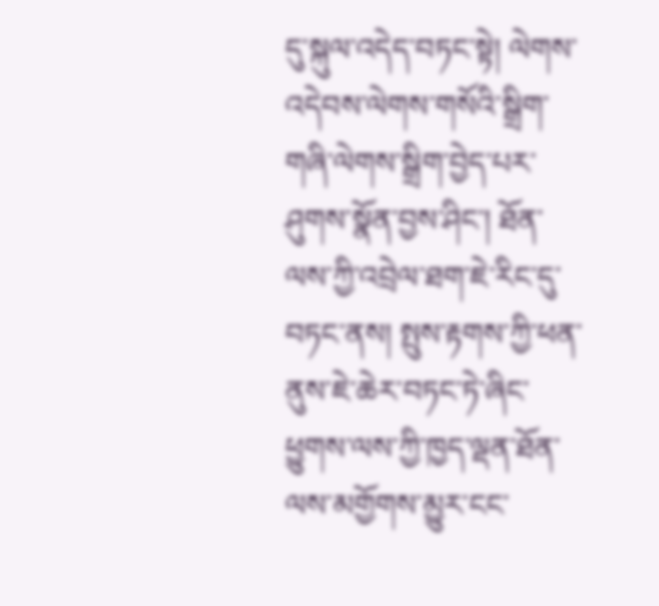དུ་སྐུལ་འདེད་བཏང་སྟེ། ལེགས་འདེབས་ལེགས་གསོའི་སྒྲིག་གཞི་ལེགས་སྒྲིག་བྱེད་པར་ཤུགས་སྣོན་བྱས་ཤིང་། ཐོན་ལས་ཀྱི་འབྲེལ་ཐག་ཇེ་རིང་དུ་བཏང་ནས། སྤུས་རྟགས་ཀྱི་ཕན་ནུས་ཇེ་ཆེར་བཏང་ཏེ་ཞིང་ཕྱུགས་ལས་ཀྱི་ཁྱད་ལྡན་ཐོན་ལས་མགྱོགས་མྱུར་ངང་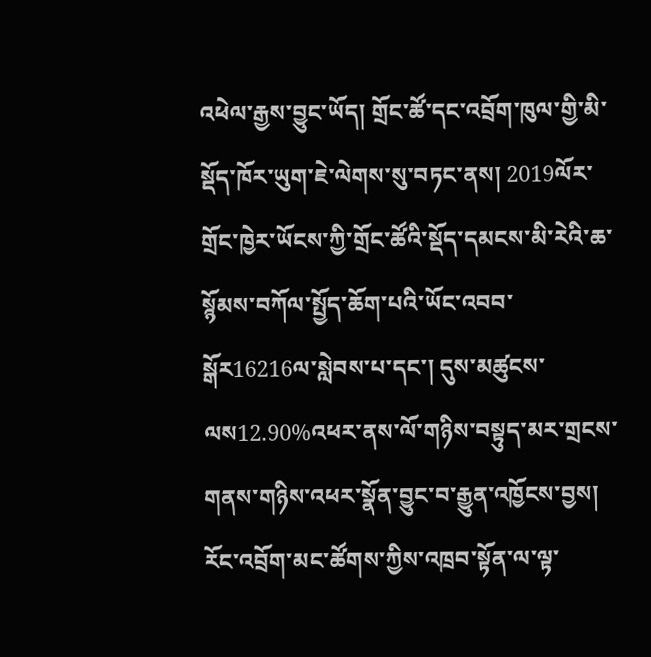འཕེལ་རྒྱས་བྱུང་ཡོད། གྲོང་ཚོ་དང་འབྲོག་ཁུལ་གྱི་མི་སྡོད་ཁོར་ཡུག་ཇེ་ལེགས་སུ་བཏང་ནས། 2019ལོར་གྲོང་ཁྱེར་ཡོངས་ཀྱི་གྲོང་ཚོའི་སྡོད་དམངས་མི་རེའི་ཆ་སྙོམས་བཀོལ་སྤྱོད་ཆོག་པའི་ཡོང་འབབ་སྒོར16216ལ་སླེབས་པ་དང་། དུས་མཚུངས་ལས12.90%འཕར་ནས་ལོ་གཉིས་བསྟུད་མར་གྲངས་གནས་གཉིས་འཕར་སྣོན་བྱུང་བ་རྒྱུན་འཁྱོངས་བྱས།
རོང་འབྲོག་མང་ཚོགས་ཀྱིས་འཁྲབ་སྟོན་ལ་ལྟ་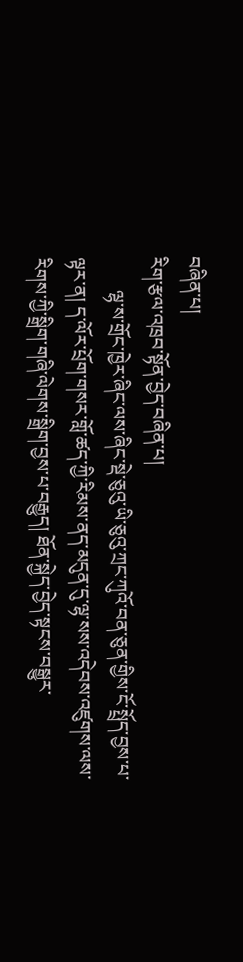བཞིན་པ།
རིག་རྩལ་འཁྲབ་སྟོན་བྱེད་བཞིན་པ།
       ལྷ་ས་གྲོང་ཁྱེར་ཞིང་ལས་ཞིང་སྡེ་ཅུའུ་ཡི་ཅུའུ་ཀྲང་ཀུའོ་བན་ཅུན་གྱིས་ངོ་སྤྲོད་བྱས་པ་ལྟར་ན། ད་ལོར་པྲོག་གསར་གློ་ཚད་ཀྱི་རིམས་ནད་མདུན་དུ་ལྷ་སས་འདེབས་འཛུགས་ལས་རིགས་ཀྱི་སྒྲིག་གཞི་ལེགས་སྒྲིག་བྱས་པ་བརྒྱུད། ཐོན་སྐྱེད་བྱེད་སྟངས་བསྒྱུར་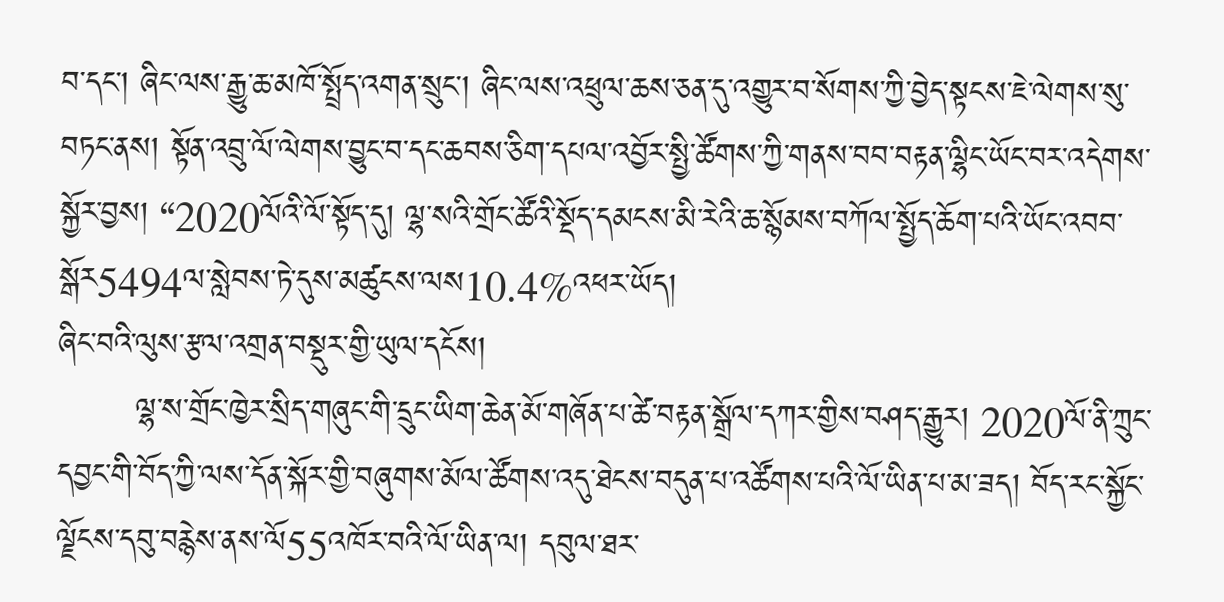བ་དང་། ཞིང་ལས་རྒྱུ་ཆ་མཁོ་སྤྲོད་འགན་སྲུང་། ཞིང་ལས་འཕྲུལ་ཆས་ཅན་དུ་འགྱུར་བ་སོགས་ཀྱི་བྱེད་སྟངས་ཇེ་ལེགས་སུ་བཏང་ནས། སྟོན་འབྲུ་ལོ་ལེགས་བྱུང་བ་དང་ཆབས་ཅིག་དཔལ་འབྱོར་སྤྱི་ཚོགས་ཀྱི་གནས་བབ་བརྟན་ལྷིང་ཡོང་བར་འདེགས་སྐྱོར་བྱས། “2020ལོའི་ལོ་སྟོད་དུ། ལྷ་སའི་གྲོང་ཚོའི་སྡོད་དམངས་མི་རེའི་ཆ་སྙོམས་བཀོལ་སྤྱོད་ཆོག་པའི་ཡོང་འབབ་སྒོར5494ལ་སླེབས་ཏེ་དུས་མཚུངས་ལས10.4%འཕར་ཡོད།
ཞིང་བའི་ལུས་རྩལ་འགྲན་བསྡུར་གྱི་ཡུལ་དངོས།
       ལྷ་ས་གྲོང་ཁྱེར་སྲིད་གཞུང་གི་དྲུང་ཡིག་ཆེན་མོ་གཞོན་པ་ཚེ་བརྟན་སྒྲོལ་དཀར་གྱིས་བཤད་རྒྱུར། 2020ལོ་ནི་ཀྲུང་དབྱང་གི་བོད་ཀྱི་ལས་དོན་སྐོར་གྱི་བཞུགས་མོལ་ཚོགས་འདུ་ཐེངས་བདུན་པ་འཚོགས་པའི་ལོ་ཡིན་པ་མ་ཟད། བོད་རང་སྐྱོང་ལྗོངས་དབུ་བརྙེས་ནས་ལོ55འཁོར་བའི་ལོ་ཡིན་ལ། དབུལ་ཐར་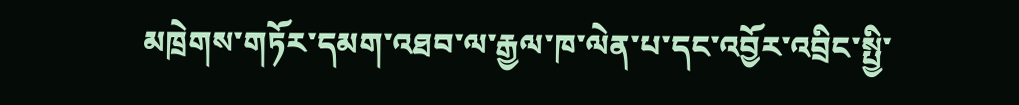མཁྲེགས་གཏོར་དམག་འཐབ་ལ་རྒྱལ་ཁ་ལེན་པ་དང་འབྱོར་འབྲིང་སྤྱི་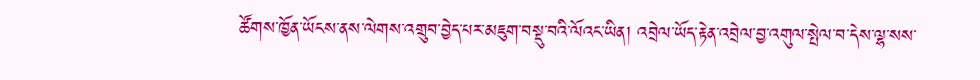ཚོགས་ཁྱོན་ཡོངས་ནས་ལེགས་འགྲུབ་བྱེད་པར་མཇུག་བསྡུ་བའི་ལོའང་ཡིན། འབྲེལ་ཡོད་རྟེན་འབྲེལ་བྱ་འགུལ་སྤེལ་བ་དེས་ལྷ་སས་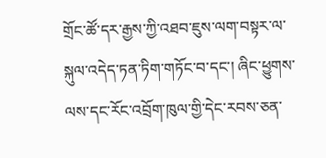གྲོང་ཚོ་དར་རྒྱས་ཀྱི་འཐབ་ཇུས་ལག་བསྟར་ལ་སྐུལ་འདེད་ཏན་ཏིག་གཏོང་བ་དང་། ཞིང་ཕྱུགས་ལས་དང་རོང་འབྲོག་ཁུལ་གྱི་དེང་རབས་ཅན་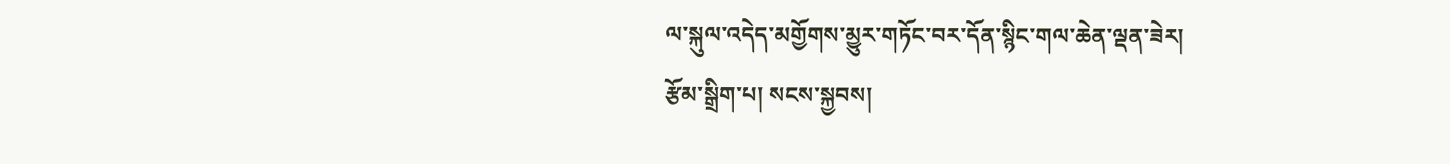ལ་སྐུལ་འདེད་མགྱོགས་མྱུར་གཏོང་བར་དོན་སྙིང་གལ་ཆེན་ལྡན་ཟེར།
རྩོམ་སྒྲིག་པ། སངས་སྐྱབས།